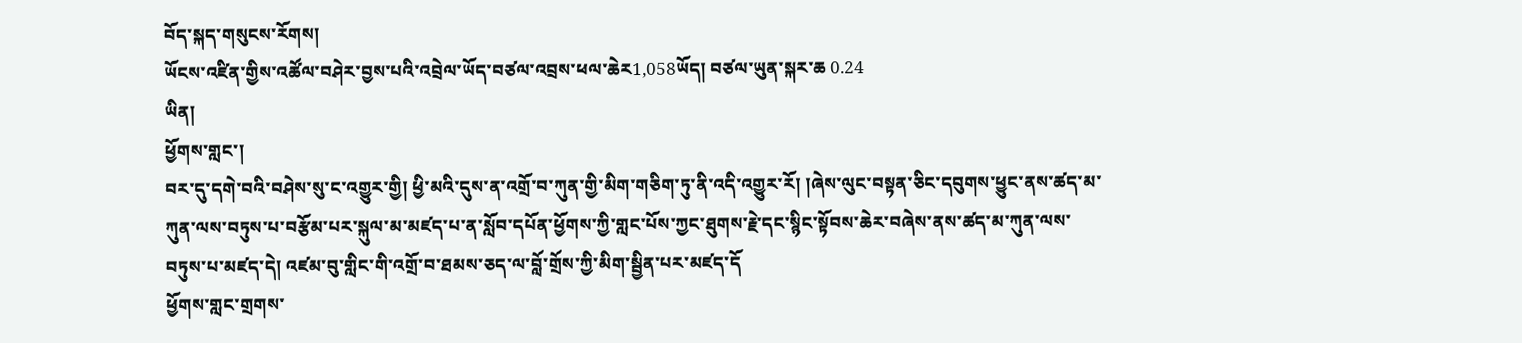བོད་སྐད་གསུངས་རོགས།
ཡོངས་འཛིན་གྱིས་འཚོལ་བཤེར་བྱས་པའི་འབྲེལ་ཡོད་བཙལ་འབྲས་ཕལ་ཆེར1,058ཡོད། བཙལ་ཡུན་སྐར་ཆ 0.24
ཡིན།
ཕྱོགས་གླང་།
བར་དུ་དགེ་བའི་བཤེས་སུ་ང་འགྱུར་གྱི། ཕྱི་མའི་དུས་ན་འགྲོ་བ་ཀུན་གྱི་མིག་གཅིག་ཏུ་ནི་འདི་འགྱུར་རོ། །ཞེས་ལུང་བསྟན་ཅིང་དབུགས་ཕྱུང་ནས་ཚད་མ་ཀུན་ལས་བཏུས་པ་བརྩོམ་པར་སྐུལ་མ་མཛད་པ་ན་སློབ་དཔོན་ཕྱོགས་ཀྱི་གླང་པོས་ཀྱང་ཐུགས་རྗེ་དང་སྙིང་སྟོབས་ཆེར་བཞེས་ནས་ཚད་མ་ཀུན་ལས་བཏུས་པ་མཛད་དེ། འཛམ་བུ་གླིང་གི་འགྲོ་བ་ཐམས་ཅད་ལ་བློ་གྲོས་ཀྱི་མིག་སྦྱིན་པར་མཛད་དོ
ཕྱོགས་གླང་གྲགས་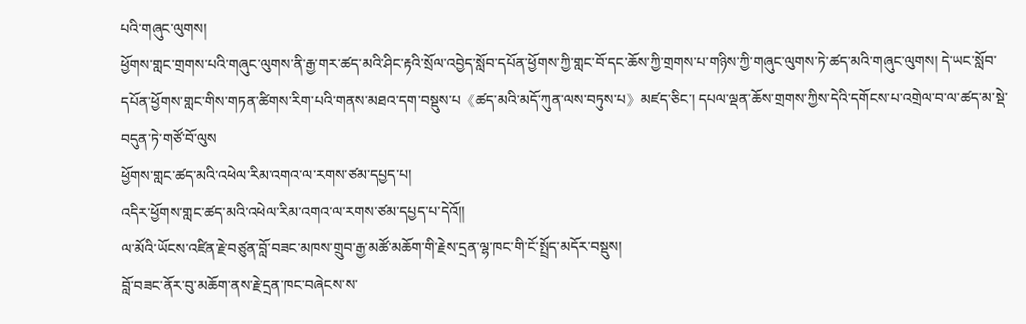པའི་གཞུང་ལུགས།
ཕྱོགས་གླང་གྲགས་པའི་གཞུང་ལུགས་ནི་རྒྱ་གར་ཚད་མའི་ཤིང་རྟའི་སྲོལ་འབྱེད་སློབ་དཔོན་ཕྱོགས་ཀྱི་གླང་བོ་དང་ཆོས་ཀྱི་གྲགས་པ་གཉིས་ཀྱི་གཞུང་ལུགས་ཏེ་ཚད་མའི་གཞུང་ལུགས། དེ་ཡང་སློབ་དཔོན་ཕྱོགས་གླང་གིས་གཏན་ཚིགས་རིག་པའི་གནས་མཐའ་དག་བསྡུས་པ《ཚད་མའི་མདོ་ཀུན་ལས་བཏུས་པ》མཛད་ཅིང་། དཔལ་ལྡན་ཆོས་གྲགས་ཀྱིས་དེའི་དགོངས་པ་འགྲེལ་བ་ལ་ཚད་མ་སྡེ་བདུན་ཏེ་གཙོ་བོ་ལུས
ཕྱོགས་གླང་ཚད་མའི་འཕེལ་རིམ་འགའ་ལ་རགས་ཙམ་དཔྱད་པ།
འདིར་ཕྱོགས་གླང་ཚད་མའི་འཕེལ་རིམ་འགའ་ལ་རགས་ཙམ་དཔྱད་པ་དེའོ།།
ལ་མོའི་ཡོངས་འཛིན་རྗེ་བཙུན་བློ་བཟང་མཁས་གྲུབ་རྒྱ་མཚོ་མཆོག་གི་རྗེས་དྲན་ལྷ་ཁང་གི་ངོ་སྤྲོད་མདོར་བསྡུས།
བློ་བཟང་ནོར་བུ་མཆོག་ནས་རྗེ་དྲན་ཁང་བཞེངས་ས་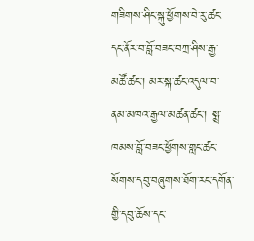གཟིགས་ཤིང་སྐུ་ཕྱོགས་བེ་རུ་ཚང་དང་ནོར་བ་བློ་བཟང་བཀྲ་ཤིས་རྒྱ་མཚོ་ཚང་། མར་སྐ་ཚང་འདུལ་བ་ནམ་མཁའ་རྒྱལ་མཚན་ཚང་། སྨྲ་ཁམས་བློ་བཟང་ཕྱོགས་གླང་ཚང་སོགས་དབུ་བཞུགས་ཐོག་རང་དགོན་གྱི་དབུ་ཆོས་དང་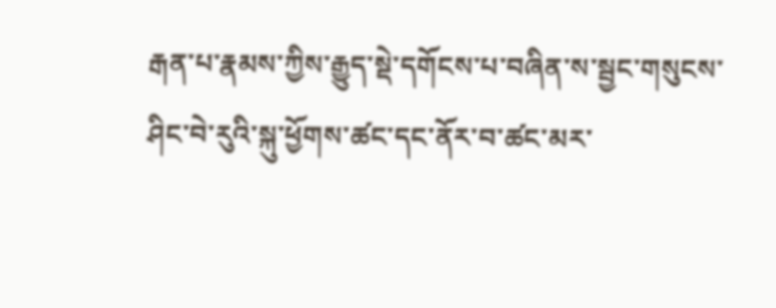རྒན་པ་རྣམས་ཀྱིས་རྒྱུད་སྡེ་དགོངས་པ་བཞིན་ས་སྦྱང་གསུངས་ཤིང་བེ་རུའི་སྐུ་ཕྱོགས་ཚང་དང་ནོར་བ་ཚང་མར་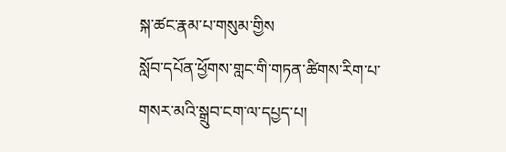སྐ་ཚང་རྣམ་པ་གསུམ་གྱིས
སློབ་དཔོན་ཕྱོགས་གླང་གི་གཏན་ཚིགས་རིག་པ་གསར་མའི་སྒྲུབ་ངག་ལ་དཔྱད་པ།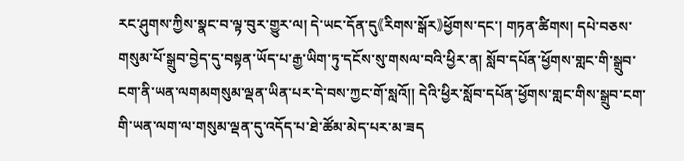རང་ཤུགས་ཀྱིས་སྣང་བ་ལྟ་བུར་གྱུར་ལ། དེ་ཡང་དོན་དུ《རིགས་སྒོར》ཕྱོགས་དང་། གཏན་ཚིགས། དཔེ་བཅས་གསུམ་པོ་སྒྲུབ་བྱེད་དུ་བསྟན་ཡོད་པ་རྒྱ་ཡིག་ཏུ་དངོས་སུ་གསལ་བའི་ཕྱིར་ན། སློབ་དཔོན་ཕྱོགས་གླང་གི་སྒྲུབ་ངག་ནི་ཡན་ལགམགསུམ་ལྡན་ཡིན་པར་དེ་བས་ཀྱང་གོ་སླའོ།། དེའི་ཕྱིར་སློབ་དཔོན་ཕྱོགས་གླང་གིས་སྒྲུབ་ངག་གི་ཡན་ལག་ལ་གསུམ་ལྡན་དུ་འདོད་པ་ཐེ་ཚོམ་མེད་པར་མ་ཟད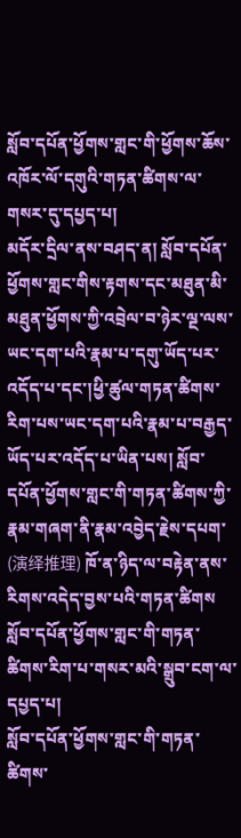སློབ་དཔོན་ཕྱོགས་གླང་གི་ཕྱོགས་ཆོས་འཁོར་ལོ་དགུའི་གཏན་ཚིགས་ལ་གསར་དུ་དཔྱད་པ།
མདོར་དྲིལ་ནས་བཤད་ན། སློབ་དཔོན་ཕྱོགས་གླང་གིས་རྟགས་དང་མཐུན་མི་མཐུན་ཕྱོགས་ཀྱི་འབྲེལ་བ་ཉེར་ལྔ་ལས་ཡང་དག་པའི་རྣམ་པ་དགུ་ཡོད་པར་འདོད་པ་དང་།ཕྱི་ཚུལ་གཏན་ཚིགས་རིག་པས་ཡང་དག་པའི་རྣམ་པ་བརྒྱད་ཡོད་པར་འདོད་པ་ཡིན་པས། སློབ་དཔོན་ཕྱོགས་གླང་གི་གཏན་ཚིགས་ཀྱི་རྣམ་གཞག་ནི་རྣམ་འབྱེད་རྗེས་དཔག་ (演绎推理) ཁོ་ན་ཉིད་ལ་བརྟེན་ནས་རིགས་འདེད་བྱས་པའི་གཏན་ཚིགས
སློབ་དཔོན་ཕྱོགས་གླང་གི་གཏན་ཚིགས་རིག་པ་གསར་མའི་སྒྲུབ་ངག་ལ་དཔྱད་པ།
སློབ་དཔོན་ཕྱོགས་གླང་གི་གཏན་ཚིགས་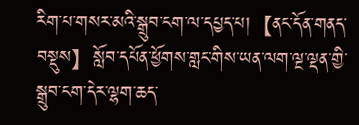རིག་པ་གསར་མའི་སྒྲུབ་ངག་ལ་དཔྱད་པ།【ནང་དོན་གནད་བསྡུས】སློབ་དཔོན་ཕྱོགས་གླང་གིས་ཡན་ལག་ལྔ་ལྡན་གྱི་སྒྲུབ་ངག་དེར་ལྷག་ཆད་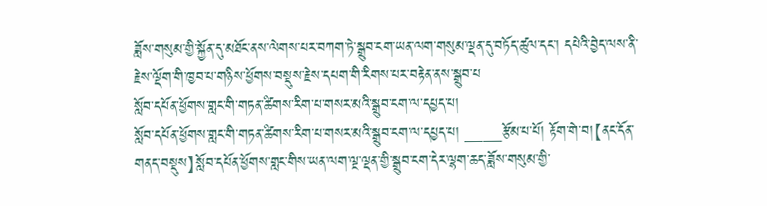ཟློས་གསུམ་གྱི་སྐྱོན་དུ་མཐོང་ནས་ལེགས་པར་བཀག་ཏེ་སྒྲུབ་ངག་ཡན་ལག་གསུམ་ལྡན་དུ་བཏོད་ཚུལ་དང་། དཔེའི་བྱེད་ལས་ནི་རྗེས་ལྡོག་གི་ཁྱབ་པ་གཉིས་ཕྱོགས་བསྡུས་རྗེས་དཔག་གི་རིགས་པར་བརྟེན་ནས་སྒྲུབ་པ
སློབ་དཔོན་ཕྱོགས་གླང་གི་གཏན་ཚིགས་རིག་པ་གསར་མའི་སྒྲུབ་ངག་ལ་དཔྱད་པ།
སློབ་དཔོན་ཕྱོགས་གླང་གི་གཏན་ཚིགས་རིག་པ་གསར་མའི་སྒྲུབ་ངག་ལ་དཔྱད་པ། ____རྩོམ་པ་པོ། རྟོག་གེ་བ།【ནང་དོན་གནད་བསྡུས】སློབ་དཔོན་ཕྱོགས་གླང་གིས་ཡན་ལག་ལྔ་ལྡན་གྱི་སྒྲུབ་ངག་དེར་ལྷག་ཆད་ཟློས་གསུམ་གྱི་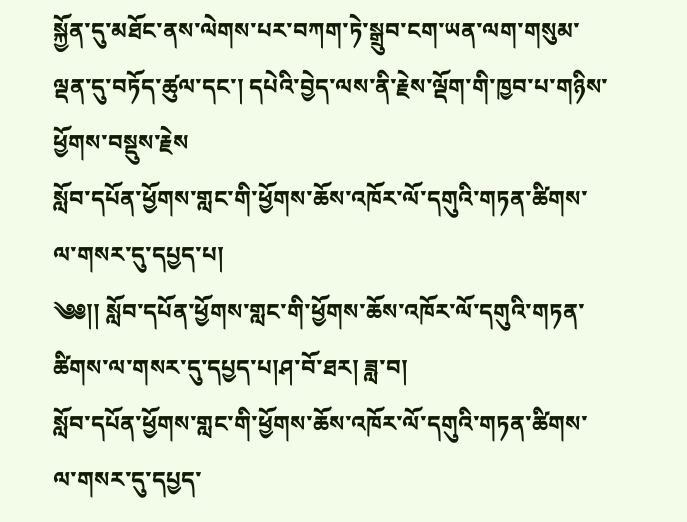སྐྱོན་དུ་མཐོང་ནས་ལེགས་པར་བཀག་ཏེ་སྒྲུབ་ངག་ཡན་ལག་གསུམ་ལྡན་དུ་བཏོད་ཚུལ་དང་། དཔེའི་བྱེད་ལས་ནི་རྗེས་ལྡོག་གི་ཁྱབ་པ་གཉིས་ཕྱོགས་བསྡུས་རྗེས
སློབ་དཔོན་ཕྱོགས་གླང་གི་ཕྱོགས་ཆོས་འཁོར་ལོ་དགུའི་གཏན་ཚིགས་ལ་གསར་དུ་དཔྱད་པ།
༄༅།། སློབ་དཔོན་ཕྱོགས་གླང་གི་ཕྱོགས་ཆོས་འཁོར་ལོ་དགུའི་གཏན་ཚིགས་ལ་གསར་དུ་དཔྱད་པ།ཤ་བོ་ཐར། ཟླ་བ།
སློབ་དཔོན་ཕྱོགས་གླང་གི་ཕྱོགས་ཆོས་འཁོར་ལོ་དགུའི་གཏན་ཚིགས་ལ་གསར་དུ་དཔྱད་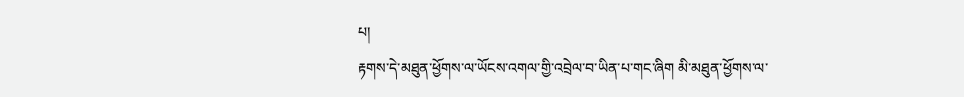པ།
རྟགས་དེ་མཐུན་ཕྱོགས་ལ་ཡོངས་འགལ་གྱི་འབྲེལ་བ་ཡིན་པ་གང་ཞིག མི་མཐུན་ཕྱོགས་ལ་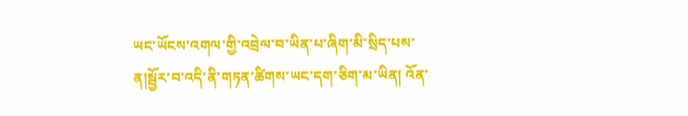ཡང་ཡོངས་འགལ་གྱི་འབྲེལ་བ་ཡིན་པ་ཞིག་མི་སྲིད་པས་ན།སྦྱོར་བ་འདི་ནི་གཏན་ཚིགས་ཡང་དག་ཅིག་མ་ཡིན། འོན་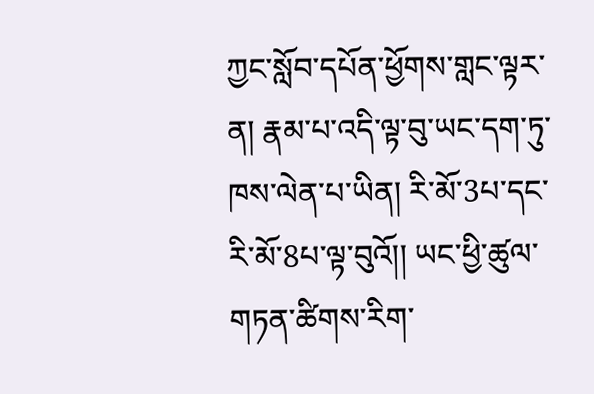ཀྱང་སློབ་དཔོན་ཕྱོགས་གླང་ལྟར་ན། རྣམ་པ་འདི་ལྟ་བུ་ཡང་དག་ཏུ་ཁས་ལེན་པ་ཡིན། རི་མོ་3པ་དང་རི་མོ་8པ་ལྟ་བུའོ།། ཡང་ཕྱི་ཚུལ་གཏན་ཚིགས་རིག་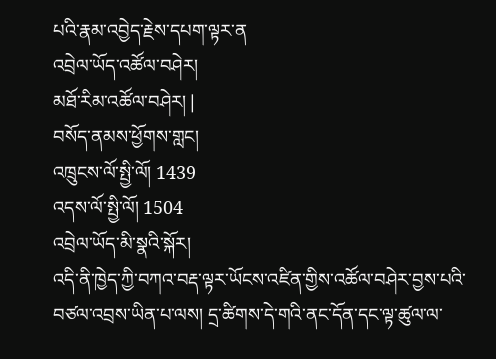པའི་རྣམ་འབྱེད་རྗེས་དཔག་ལྟར་ན
འབྲེལ་ཡོད་འཚོལ་བཤེར།
མཐོ་རིམ་འཚོལ་བཤེར། |
བསོད་ནམས་ཕྱོགས་གླང།
འཁྲུངས་ལོ་སྤྱི་ལོ། 1439
འདས་ལོ་སྤྱི་ལོ། 1504
འབྲེལ་ཡོད་མི་སྣའི་སྐོར།
འདི་ནི་ཁྱེད་ཀྱི་བཀའ་བརྡ་ལྟར་ཡོངས་འཛིན་གྱིས་འཚོལ་བཤེར་བྱས་པའི་བཙལ་འབྲས་ཡིན་པ་ལས། དྲ་ཚིགས་དེ་གའི་ནང་དོན་དང་ལྟ་ཚུལ་ལ་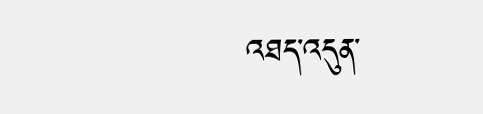འཐད་འདུན་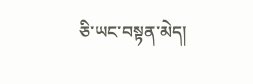ཅི་ཡང་བསྟན་མེད།